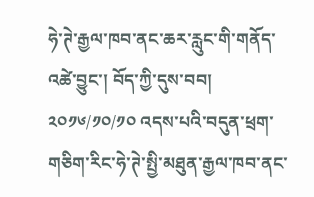ཧེ་ཊེ་རྒྱལ་ཁབ་ནང་ཆར་རླུང་གི་གནོད་འཚེ་བྱུང་། བོད་ཀྱི་དུས་བབ། ༢༠༡༦/༡༠/༡༠ འདས་པའི་བདུན་ཕྲག་གཅིག་རིང་ཧེ་ཊེ་སྤྱི་མཐུན་རྒྱལ་ཁབ་ནང་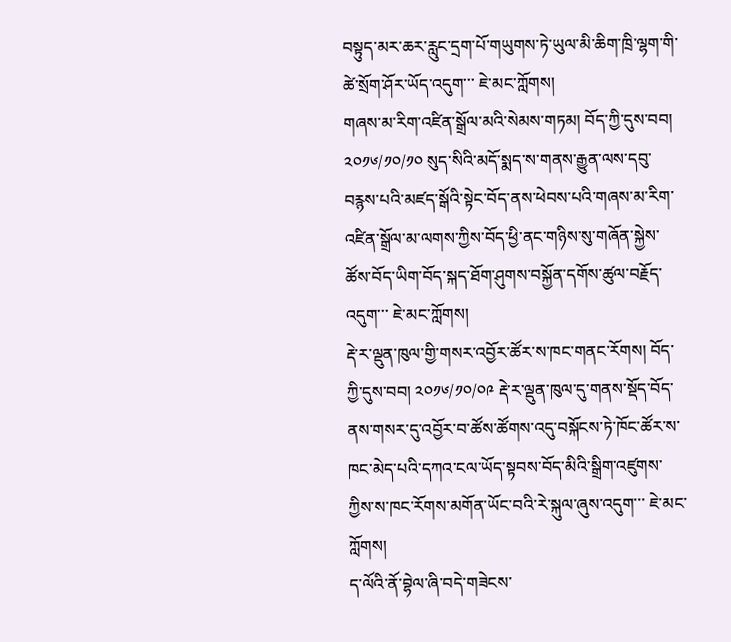བསྟུད་མར་ཆར་རླུང་དྲག་པོ་གཡུགས་ཏེ་ཡུལ་མི་ཆིག་ཁྲི་ལྷག་གི་ཚེ་སྲོག་ཤོར་ཡོད་འདུག་་་ ཇེ་མང་ཀློགས།
གཞས་མ་རིག་འཛིན་སྒྲོལ་མའི་སེམས་གཏམ། བོད་ཀྱི་དུས་བབ། ༢༠༡༦/༡༠/༡༠ སུད་སིའི་མདོ་སྨད་ས་གནས་རྒྱུན་ལས་དབུ་བརྙས་པའི་མཛད་སྒོའི་སྟེང་བོད་ནས་ཕེབས་པའི་གཞས་མ་རིག་འཛིན་སྒྲོལ་མ་ལགས་ཀྱིས་བོད་ཕྱི་ནང་གཉིས་སུ་གཞོན་སྐྱེས་ཚོས་བོད་ཡིག་བོད་སྐད་ཐོག་ཤུགས་བསྐྱོན་དགོས་ཚུལ་བརྗོད་འདུག་་་ ཇེ་མང་ཀློགས།
རྡེ་ར་ལྡུན་ཁུལ་གྱི་གསར་འབྱོར་ཚོར་ས་ཁང་གནང་རོགས། བོད་ཀྱི་དུས་བབ། ༢༠༡༦/༡༠/༠༩ རྡེ་ར་ལྡུན་ཁུལ་དུ་གནས་སྡོད་བོད་ནས་གསར་དུ་འབྱོར་བ་ཚོས་ཚོགས་འདུ་བསྐོངས་ཏེ་ཁོང་ཚོར་ས་ཁང་མེད་པའི་དཀའ་ངལ་ཡོད་སྟབས་བོད་མིའི་སྒྲིག་འཛུགས་ཀྱིས་ས་ཁང་རོགས་མགོན་ཡོང་བའི་རེ་སྐུལ་ཞུས་འདུག་་་ ཇེ་མང་ཀློགས།
ད་ལོའི་ནོ་བྷེལ་ཞི་བདེ་གཟེངས་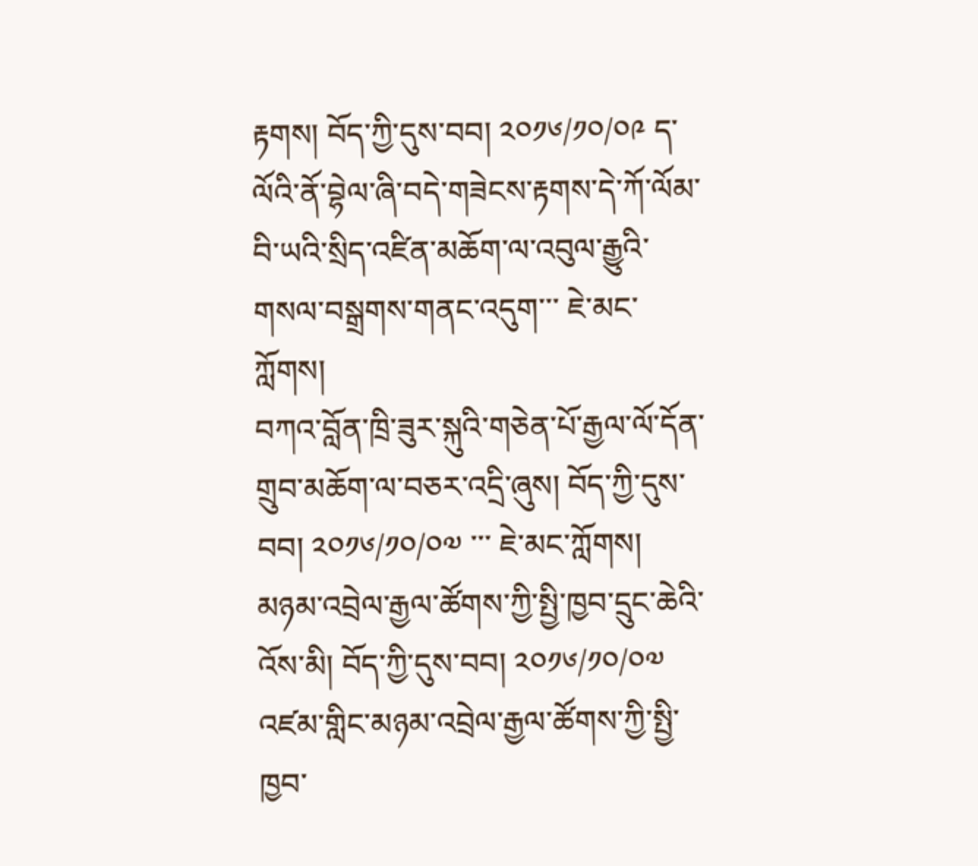རྟགས། བོད་ཀྱི་དུས་བབ། ༢༠༡༦/༡༠/༠༩ ད་ལོའི་ནོ་བྷེལ་ཞི་བདེ་གཟེངས་རྟགས་དེ་ཀོ་ལོམ་བི་ཡའི་སྲིད་འཛིན་མཆོག་ལ་འབུལ་རྒྱུའི་གསལ་བསྒྲགས་གནང་འདུག་་་ ཇེ་མང་ཀློགས།
བཀའ་བློན་ཁྲི་ཟུར་སྐུའི་གཅེན་པོ་རྒྱལ་ལོ་དོན་གྲུབ་མཆོག་ལ་བཅར་འདྲི་ཞུས། བོད་ཀྱི་དུས་བབ། ༢༠༡༦/༡༠/༠༧ ་་་ ཇེ་མང་ཀློགས།
མཉམ་འབྲེལ་རྒྱལ་ཚོགས་ཀྱི་སྤྱི་ཁྱབ་དྲུང་ཆེའི་འོས་མི། བོད་ཀྱི་དུས་བབ། ༢༠༡༦/༡༠/༠༧ འཛམ་གླིང་མཉམ་འབྲེལ་རྒྱལ་ཚོགས་ཀྱི་སྤྱི་ཁྱབ་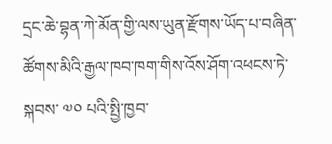དྲང་ཆེ་བྷན་ཀེ་མོན་གྱི་ལས་ཡུན་རྫོགས་ཡོད་པ་བཞིན་ཚོགས་མིའི་རྒྱལ་ཁབ་ཁག་གིས་འོས་ཤོག་འཕངས་ཏེ་སྐབས་ ༧༠ པའི་སྤྱི་ཁྱབ་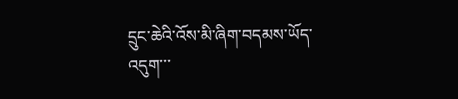དྲུང་ཆེའི་འོས་མི་ཞིག་བདམས་ཡོད་འདུག་་་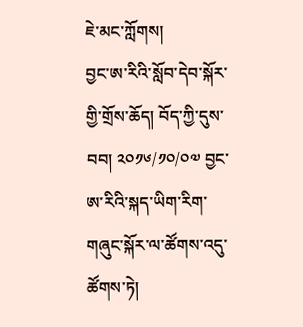ཇེ་མང་ཀློགས།
བྱང་ཨ་རིའི་སློབ་དེབ་སྐོར་གྱི་གྲོས་ཆོད། བོད་ཀྱི་དུས་བབ། ༢༠༡༦/༡༠/༠༧ བྱང་ཨ་རིའི་སྐད་ཡིག་རིག་གཞུང་སྐོར་ལ་ཚོགས་འདུ་ཚོགས་ཏེ།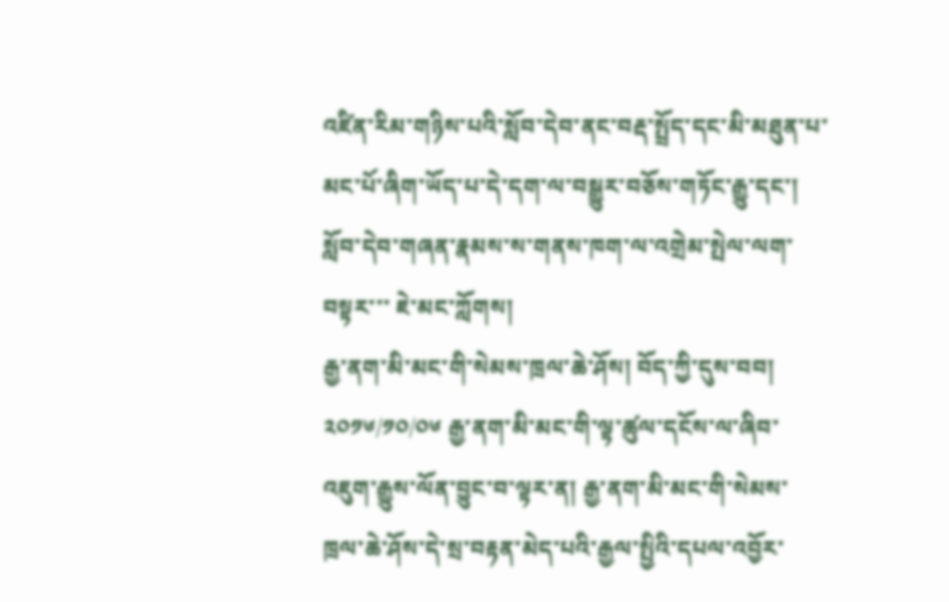འཛིན་རིམ་གཉིས་པའི་སློབ་དེབ་ནང་བརྡ་སྤྲོད་དང་མི་མཐུན་པ་མང་པོ་ཞིག་ཡོད་པ་དེ་དག་ལ་བསྒྱུར་བཅོས་གཏོང་རྒྱུ་དང་། སློབ་དེབ་གཞན་རྣམས་ས་གནས་ཁག་ལ་འགྲེམ་སྤེལ་ལག་བསྟར་་་ ཇེ་མང་ཀློགས།
རྒྱ་ནག་མི་མང་གི་སེམས་ཁྲལ་ཆེ་ཤོས། བོད་ཀྱི་དུས་བབ། ༢༠༡༦/༡༠/༠༦ རྒྱ་ནག་མི་མང་གི་ལྟ་ཚུལ་དངོས་ལ་ཞིབ་འཇུག་རྒྱུས་ལོན་བྱུང་བ་ལྟར་ན། རྒྱ་ནག་མི་མང་གི་སེམས་ཁྲལ་ཆེ་ཤོས་དེ་སྲ་བརྟན་མེད་པའི་རྒྱལ་སྤྱིའི་དཔལ་འབྱོར་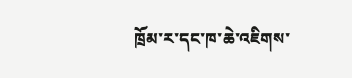ཁྲོམ་ར་དང་ཁ་ཆེ་འཇིགས་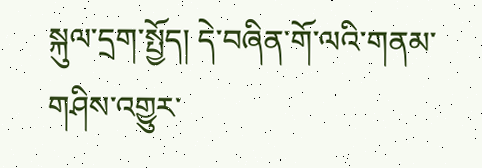སྐུལ་དྲག་སྤྱོད། དེ་བཞིན་གོ་ལའི་གནམ་གཤིས་འགྱུར་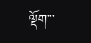ལྡོག་་་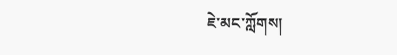ཇེ་མང་ཀློགས།